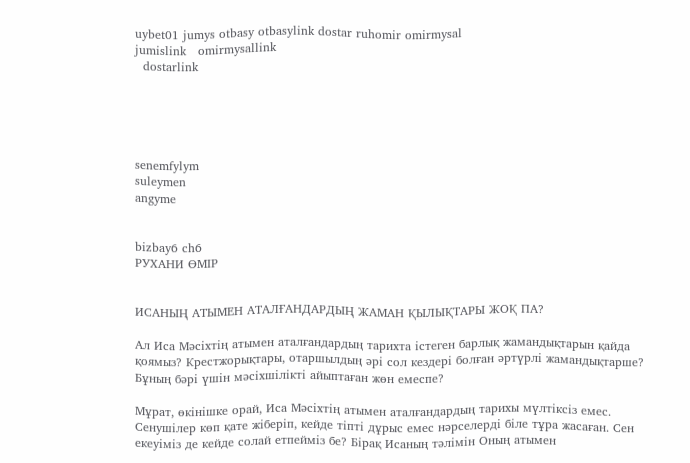uybet01 jumys otbasy otbasylink dostar ruhomir omirmysal
jumislink   omirmysallink
  dostarlink





senemfylym
suleymen
angyme


bizbay6 ch6
РУХАНИ ӨМІР


ИСАНЫҢ АТЫМЕН АТАЛҒАНДАРДЫҢ ЖАМАН ҚЫЛЫҚТАРЫ ЖОҚ ПА?

Ал Иса Мәсіхтің атымен аталғандардың тарихта істеген барлық жамандықтарын қайда қоямыз? Крестжорықтары, отаршылдың әрі сол кездері болған әртүрлі жамандықтарше? Бұның бәрі үшін мәсіхшілікті айыптаған жөн емеспе?

Мұрат, өкінішке орай, Иса Мәсіхтің атымен аталғандардың тарихы мүлтіксіз емес. Сенушілер көп қате жіберіп, кейде тіпті дұрыс емес нәрселерді біле тұра жасаған. Сен екеуіміз де кейде солай етпейміз бе? Бірақ Исаның тәлімін Оның атымен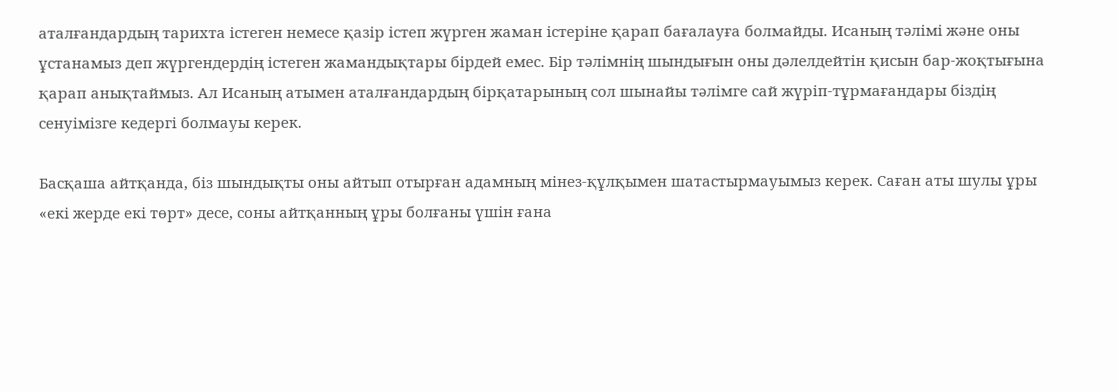аталғандардың тарихта істеген немесе қазір істеп жүрген жаман істеріне қарап бағалауға болмайды. Исаның тәлімі және оны ұстанамыз деп жүргендердің істеген жамандықтары бірдей емес. Бір тәлімнің шындығын оны дәлелдейтін қисын бар-жоқтығына қарап анықтаймыз. Ал Исаның атымен аталғандардың бірқатарының сол шынайы тәлімге сай жүріп-тұрмағандары біздің сенуімізге кедергі болмауы керек.

Басқаша айтқанда, біз шындықты оны айтып отырған адамның мінез-құлқымен шатастырмауымыз керек. Саған аты шулы ұры «екі жерде екі төрт» десе, соны айтқанның ұры болғаны үшін ғана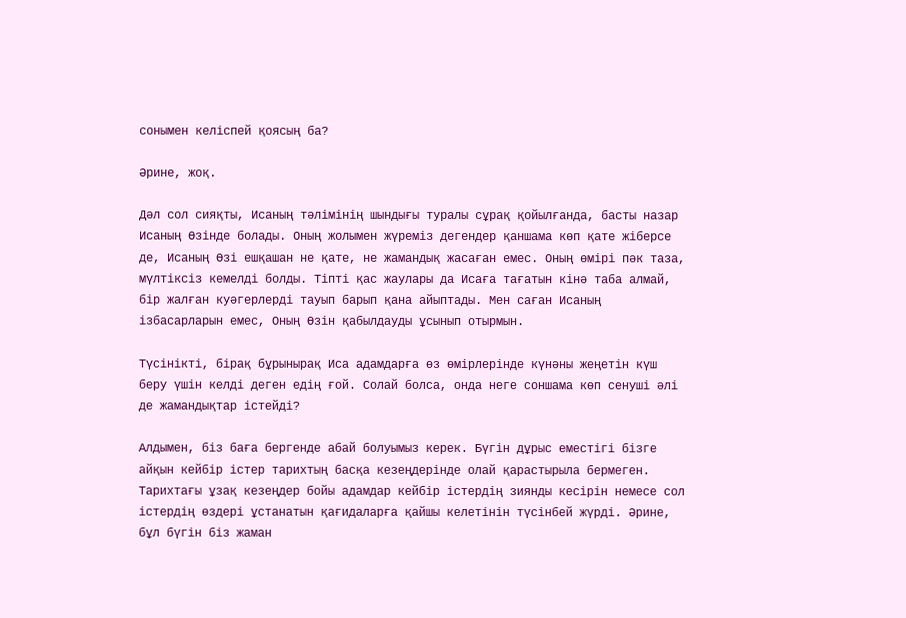сонымен келіспей қоясың ба?

Әрине, жоқ.

Дәл сол сияқты, Исаның тәлімінің шындығы туралы сұрақ қойылғанда, басты назар Исаның Өзінде болады. Оның жолымен жүреміз дегендер қаншама көп қате жіберсе де, Исаның Өзі ешқашан не қате, не жамандық жасаған емес. Оның өмірі пәк таза, мүлтіксіз кемелді болды. Тіпті қас жаулары да Исаға тағатын кінә таба алмай, бір жалған куәгерлерді тауып барып қана айыптады. Мен саған Исаның ізбасарларын емес, Оның Өзін қабылдауды ұсынып отырмын.

Түсінікті, бірақ бұрынырақ Иса адамдарға өз өмірлерінде күнәны жеңетін күш беру үшін келді деген едің ғой. Солай болса, онда неге соншама көп сенуші әлі де жамандықтар істейді?

Алдымен, біз баға бергенде абай болуымыз керек. Бүгін дұрыс еместігі бізге айқын кейбір істер тарихтың басқа кезеңдерінде олай қарастырыла бермеген. Тарихтағы ұзақ кезеңдер бойы адамдар кейбір істердің зиянды кесірін немесе сол істердің өздері ұстанатын қағидаларға қайшы келетінін түсінбей жүрді. Әрине, бұл бүгін біз жаман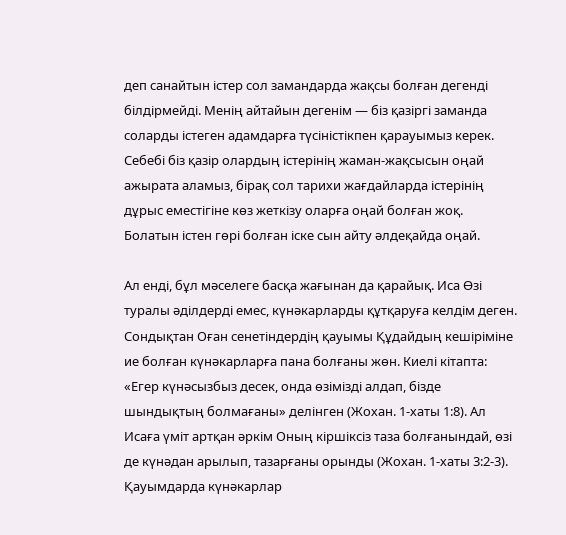деп санайтын істер сол замандарда жақсы болған дегенді білдірмейді. Менің айтайын дегенім — біз қазіргі заманда соларды істеген адамдарға түсіністікпен қарауымыз керек. Себебі біз қазір олардың істерінің жаман-жақсысын оңай ажырата аламыз, бірақ сол тарихи жағдайларда істерінің дұрыс еместігіне көз жеткізу оларға оңай болған жоқ. Болатын істен гөрі болған іске сын айту әлдеқайда оңай.

Ал енді, бұл мәселеге басқа жағынан да қарайық. Иса Өзі туралы әділдерді емес, күнәкарларды құтқаруға келдім деген. Сондықтан Оған сенетіндердің қауымы Құдайдың кешіріміне ие болған күнәкарларға пана болғаны жөн. Киелі кітапта: «Егер күнәсызбыз десек, онда өзімізді алдап, бізде шындықтың болмағаны» делінген (Жохан. 1-хаты 1:8). Ал Исаға үміт артқан әркім Оның кіршіксіз таза болғанындай, өзі де күнәдан арылып, тазарғаны орынды (Жохан. 1-хаты 3:2-3). Қауымдарда күнәкарлар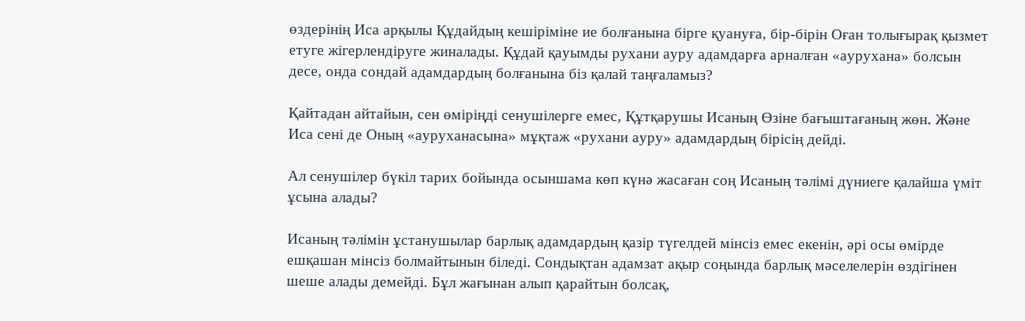өздерінің Иса арқылы Құдайдың кешіріміне ие болғанына бірге қуануға, бір-бірін Оған толығырақ қызмет етуге жігерлендіруге жиналады. Құдай қауымды рухани ауру адамдарға арналған «аурухана» болсын десе, онда сондай адамдардың болғанына біз қалай таңғаламыз?

Қайтадан айтайын, сен өміріңді сенушілерге емес, Құтқарушы Исаның Өзіне бағыштағаның жөн. Және Иса сені де Оның «ауруханасына» мұқтаж «рухани ауру» адамдардың бірісің дейді.

Ал сенушілер бүкіл тарих бойында осыншама көп күнә жасаған соң Исаның тәлімі дүниеге қалайша үміт ұсына алады?

Исаның тәлімін ұстанушылар барлық адамдардың қазір түгелдей мінсіз емес екенін, әрі осы өмірде ешқашан мінсіз болмайтынын біледі. Сондықтан адамзат ақыр соңында барлық мәселелерін өздігінен шеше алады демейді. Бұл жағынан алып қарайтын болсақ,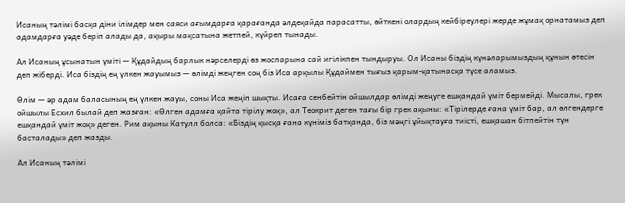Исаның тәлімі басқа діни ілімдер мен саяси ағымдарға қарағанда әлдеқайда парасатты, өйткені олардың кейбіреулері жерде жұмақ орнатамыз деп адамдарға уәде беріп алады да, ақыры мақсатына жетпей, күйреп тынады.

Ал Исаның ұсынатын үміті — Құдайдың барлык нәрселерді өз жоспарына сай игілікпен тындыруы. Ол Исаны біздің күнәларымыздың құнын өтесін деп жіберді. Иса біздің ең үлкен жауымыз — өлімді жеңген соң біз Иса арқылы Құдаймен тығыз қарым-қатынасқа түсе аламыз.

Өлім — әр адам баласының ең үлкен жауы, соны Иса жеңіп шықты. Исаға сенбейтін ойшылдар өлімді жеңуге ешқандай үміт бермейді. Мысалы, грек ойшылы Есхил былай деп жазған: «Өлген адамға қайта тірілу жоқ», ал Теокрит деген тағы бір грек ақыны: «Тірілерде ғана үміт бар, ал өлгендерге ешқандай үміт жоқ» деген. Рим ақыны Катулл болса: «Біздің қысқа ғана күніміз батқанда, біз мәңгі ұйықтауға тиісті, ешқашан бітпейтін түн басталады» деп жазды.

Ал Исаның тәлімі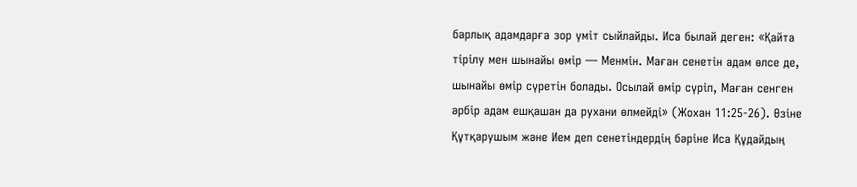барлық адамдарға зор үміт сыйлайды. Иса былай деген: «Қайта тірілу мен шынайы өмір — Менмін. Маған сенетін адам өлсе де, шынайы өмір сүретін болады. Осылай өмір сүріп, Маған сенген әрбір адам ешқашан да рухани өлмейді» (Жохан 11:25-26). Өзіне Құтқарушым және Ием деп сенетіндердің бәріне Иса Құдайдың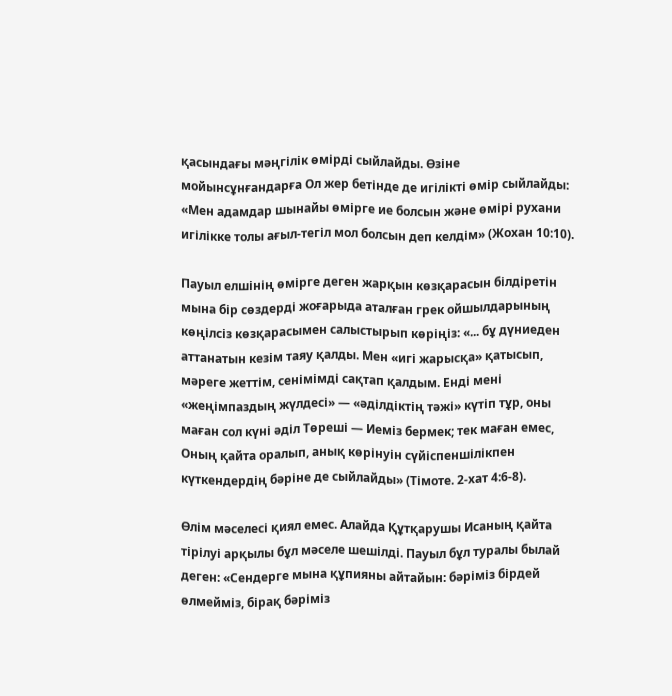қасындағы мәңгілік өмірді сыйлайды. Өзіне мойынсұнғандарға Ол жер бетінде де игілікті өмір сыйлайды: «Мен адамдар шынайы өмірге ие болсын және өмірі рухани игілікке толы ағыл-тегіл мол болсын деп келдім» (Жохан 10:10).

Пауыл елшінің өмірге деген жарқын көзқарасын білдіретін мына бір сөздерді жоғарыда аталған грек ойшылдарының көңілсіз көзқарасымен салыстырып көріңіз: «... бұ дүниеден аттанатын кезім таяу қалды. Мен «игі жарысқа» қатысып, мәреге жеттім, сенімімді сақтап қалдым. Енді мені «жеңімпаздың жүлдесі» — «әділдіктің тәжі» күтіп тұр, оны маған сол күні әділ Төреші — Иеміз бермек; тек маған емес, Оның қайта оралып, анық көрінуін сүйіспеншілікпен күткендердің бәріне де сыйлайды» (Тімоте. 2-хат 4:6-8).

Өлім мәселесі қиял емес. Алайда Құтқарушы Исаның қайта тірілуі арқылы бұл мәселе шешілді. Пауыл бұл туралы былай деген: «Сендерге мына құпияны айтайын: бәріміз бірдей өлмейміз, бірақ бәріміз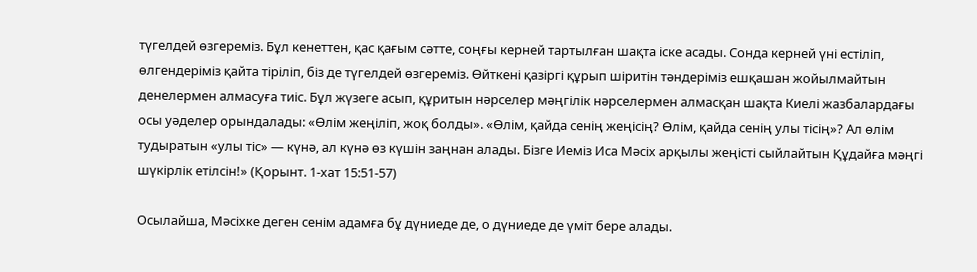түгелдей өзгереміз. Бұл кенеттен, қас қағым сәтте, соңғы керней тартылған шақта іске асады. Сонда керней үні естіліп, өлгендеріміз қайта тіріліп, біз де түгелдей өзгереміз. Өйткені қазіргі құрып шіритін тәндеріміз ешқашан жойылмайтын денелермен алмасуға тиіс. Бұл жүзеге асып, құритын нәрселер мәңгілік нәрселермен алмасқан шақта Киелі жазбалардағы осы уәделер орындалады: «Өлім жеңіліп, жоқ болды». «Өлім, қайда сенің жеңісің? Өлім, қайда сенің улы тісің»? Ал өлім тудыратын «улы тіс» — күнә, ал күнә өз күшін заңнан алады. Бізге Иеміз Иса Мәсіх арқылы жеңісті сыйлайтын Құдайға мәңгі шүкірлік етілсін!» (Қорынт. 1-хат 15:51-57)

Осылайша, Мәсіхке деген сенім адамға бұ дүниеде де, о дүниеде де үміт бере алады.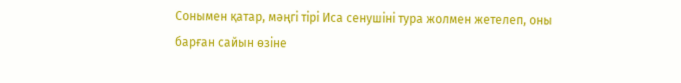Сонымен қатар, мәңгі тірі Иса сенушіні тура жолмен жетелеп, оны барған сайын өзіне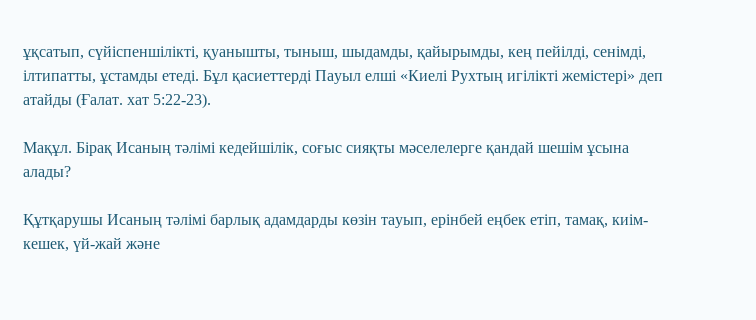ұқсатып, сүйіспеншілікті, қуанышты, тыныш, шыдамды, қайырымды, кең пейілді, сенімді, ілтипатты, ұстамды етеді. Бұл қасиеттерді Пауыл елші «Киелі Рухтың игілікті жемістері» деп атайды (Ғалат. хат 5:22-23).

Мақұл. Бірақ Исаның тәлімі кедейшілік, соғыс сияқты мәселелерге қандай шешім ұсына алады?

Құтқарушы Исаның тәлімі барлық адамдарды көзін тауып, ерінбей еңбек етіп, тамақ, киім-кешек, үй-жай және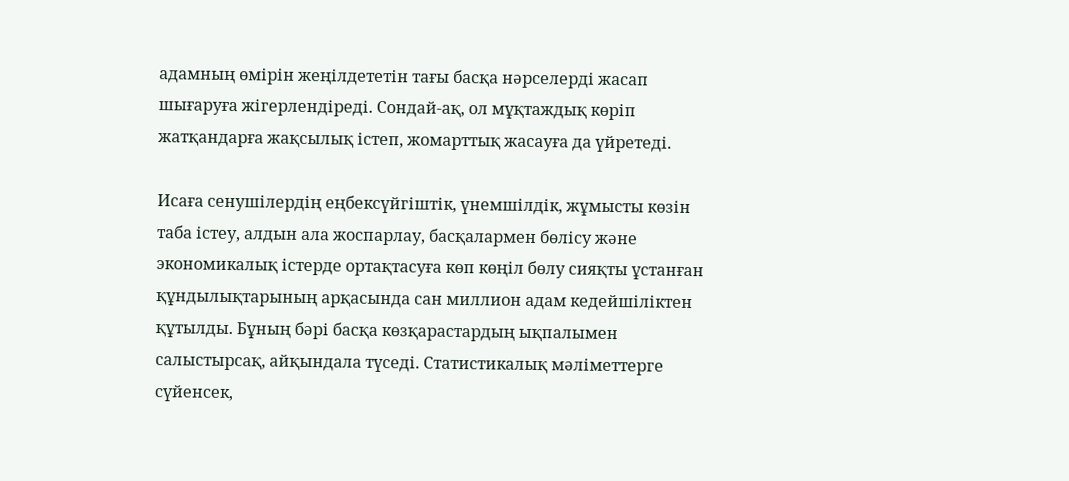адамның өмірін жеңілдететін тағы басқа нәрселерді жасап шығаруға жігерлендіреді. Сондай-ақ, ол мұқтаждық көріп жатқандарға жақсылық істеп, жомарттық жасауға да үйретеді.

Исаға сенушілердің еңбексүйгіштік, үнемшілдік, жұмысты көзін таба істеу, алдын ала жоспарлау, басқалармен бөлісу және экономикалық істерде ортақтасуға көп көңіл бөлу сияқты ұстанған құндылықтарының арқасында сан миллион адам кедейшіліктен құтылды. Бұның бәрі басқа көзқарастардың ықпалымен салыстырсақ, айқындала түседі. Статистикалық мәліметтерге сүйенсек,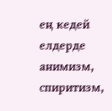ең кедей елдерде анимизм, спиритизм,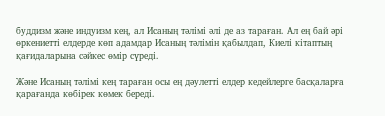буддизм және индуизм кең, ал Исаның тәлімі әлі де аз тараған. Ал ең бай әрі өркениетті елдерде көп адамдар Исаның тәлімін қабылдап, Киелі кітаптың қағидаларына сәйкес өмір сүреді.

Және Исаның тәлімі кең тараған осы ең дәулетті елдер кедейлерге басқаларға қарағанда көбірек көмек береді.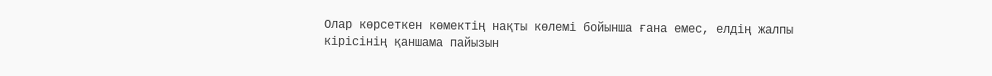Олар көрсеткен көмектің нақты көлемі бойынша ғана емес, елдің жалпы кірісінің қаншама пайызын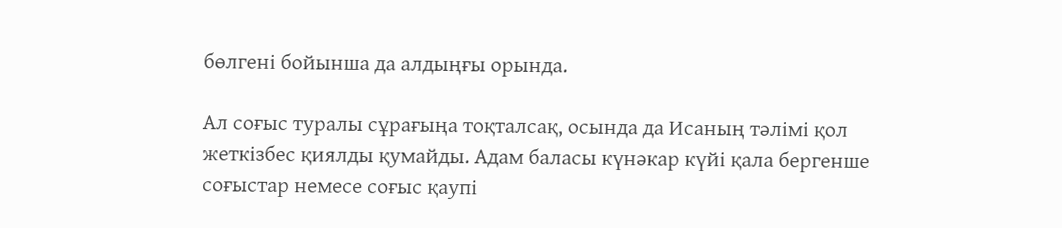бөлгені бойынша да алдыңғы орында.

Ал соғыс туралы сұрағыңа тоқталсақ, осында да Исаның тәлімі қол жеткізбес қиялды қумайды. Адам баласы күнәкар күйі қала бергенше соғыстар немесе соғыс қаупі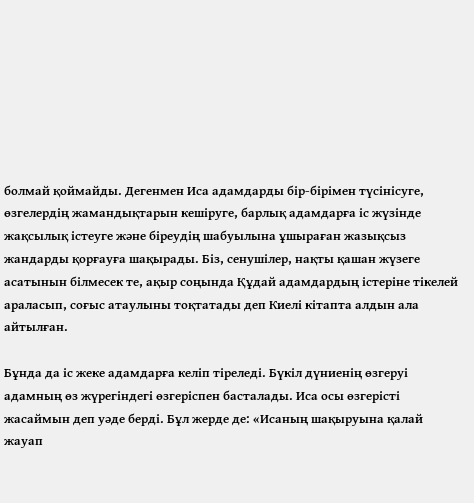болмай қоймайды. Дегенмен Иса адамдарды бір-бірімен түсінісуге, өзгелердің жамандықтарын кешіруге, барлық адамдарға іс жүзінде жақсылық істеуге және біреудің шабуылына ұшыраған жазықсыз жандарды қорғауға шақырады. Біз, сенушілер, нақты қашан жүзеге асатынын білмесек те, ақыр соңында Құдай адамдардың істеріне тікелей араласып, соғыс атаулыны тоқтатады деп Киелі кітапта алдын ала айтылған.

Бұнда да іс жеке адамдарға келіп тіреледі. Бүкіл дүниенің өзгеруі адамның өз жүрегіндегі өзгеріспен басталады. Иса осы өзгерісті жасаймын деп уәде берді. Бұл жерде де: «Исаның шақыруына қалай жауап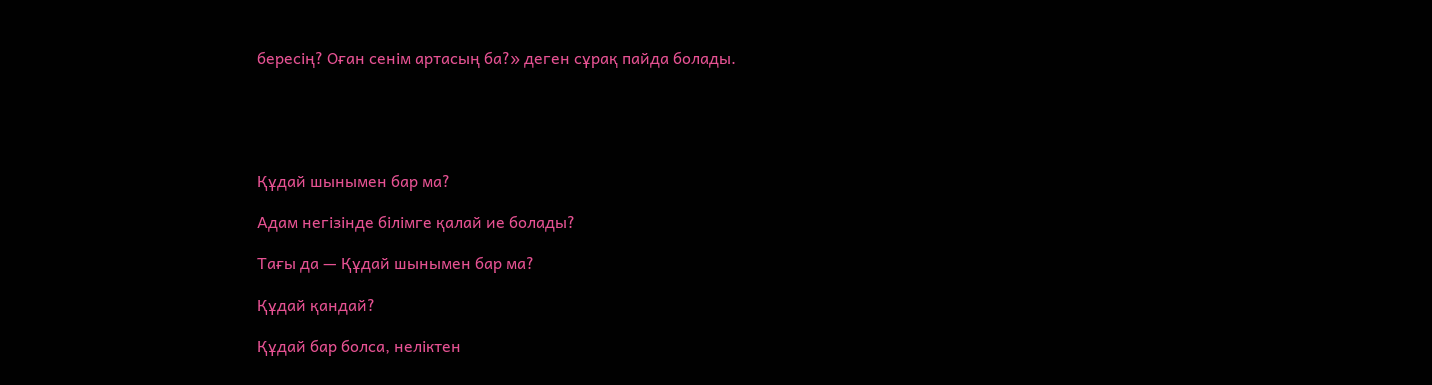бересің? Оған сенім артасың ба?» деген сұрақ пайда болады.





Құдай шынымен бар ма?

Адам негізінде білімге қалай ие болады?

Тағы да — Құдай шынымен бар ма?

Құдай қандай?

Құдай бар болса, неліктен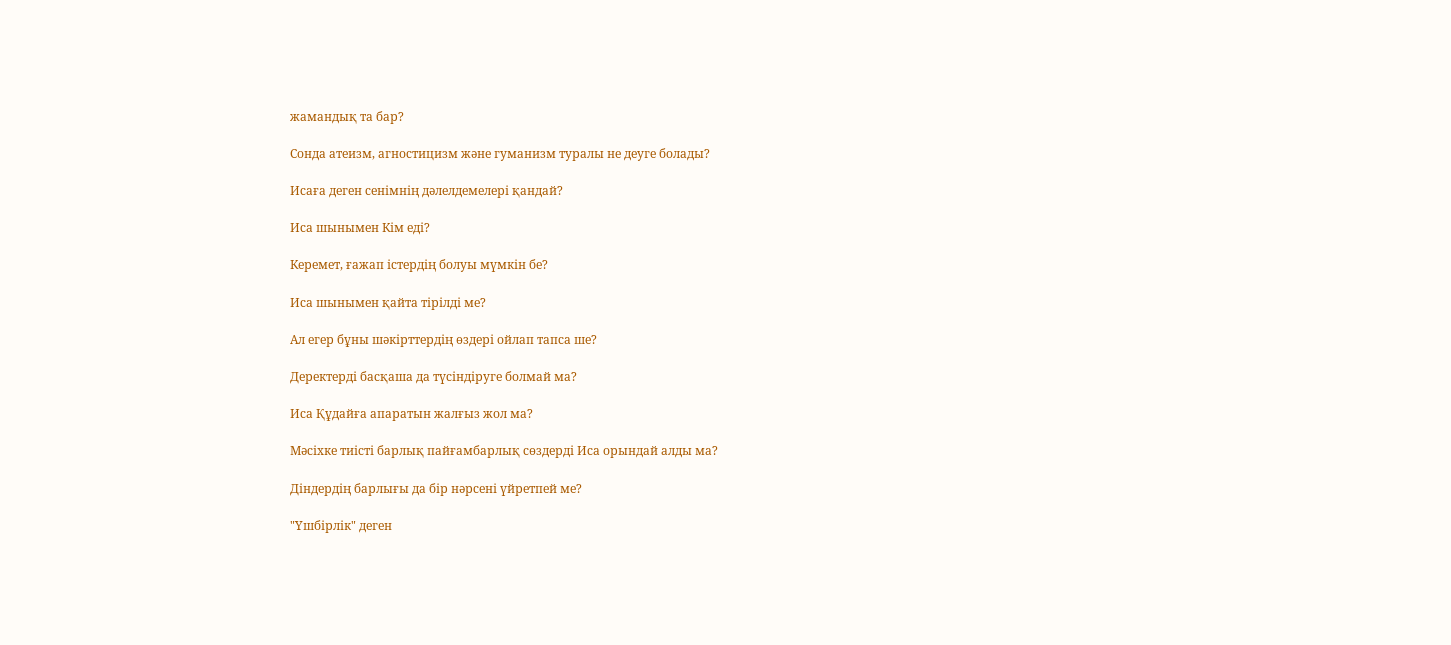жамандық та бар?

Сонда атеизм, агностицизм және гуманизм туралы не деуге болады?

Исаға деген сенімнің дәлелдемелері қандай?

Иса шынымен Кім еді?

Керемет, ғажап істердің болуы мүмкін бе?

Иса шынымен қайта тірілді ме?

Ал егер бұны шәкірттердің өздері ойлап тапса ше?

Деректерді басқаша да түсіндіруге болмай ма?

Иса Құдайға апаратын жалғыз жол ма?

Мәсіхке тиісті барлық пайғамбарлық сөздерді Иса орындай алды ма?

Діндердің барлығы да бір нәрсені үйретпей ме?

"Үшбірлік" деген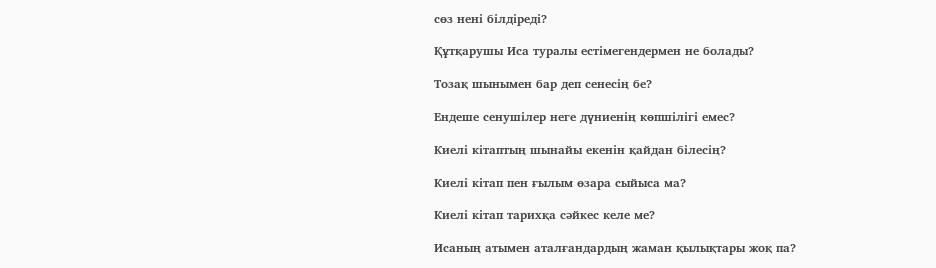сөз нені білдіреді?

Құтқарушы Иса туралы естімегендермен не болады?

Тозақ шынымен бар деп сенесің бе?

Ендеше сенушілер неге дүниенің көпшілігі емес?

Киелі кітаптың шынайы екенін қайдан білесің?

Киелі кітап пен ғылым өзара сыйыса ма?

Киелі кітап тарихқа сәйкес келе ме?

Исаның атымен аталғандардың жаман қылықтары жоқ па?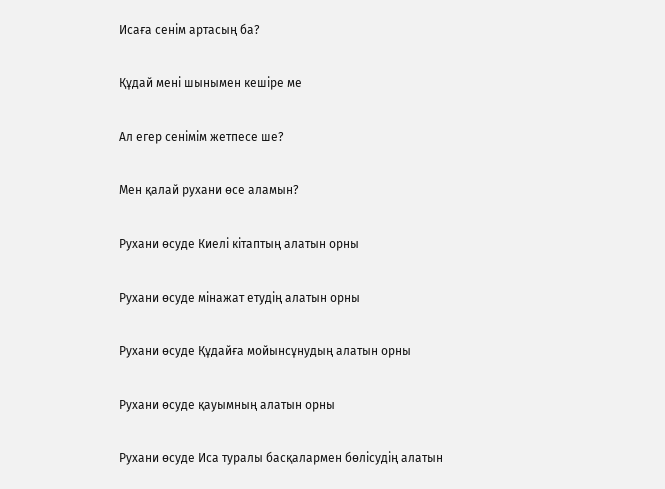Исаға сенім артасың ба?

Құдай мені шынымен кешіре ме

Ал егер сенімім жетпесе ше?

Мен қалай рухани өсе аламын?

Рухани өсуде Киелі кітаптың алатын орны

Рухани өсуде мінажат етудің алатын орны

Рухани өсуде Құдайға мойынсұнудың алатын орны

Рухани өсуде қауымның алатын орны

Рухани өсуде Иса туралы басқалармен бөлісудің алатын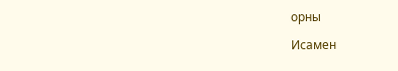орны

Исамен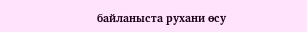байланыста рухани өсу